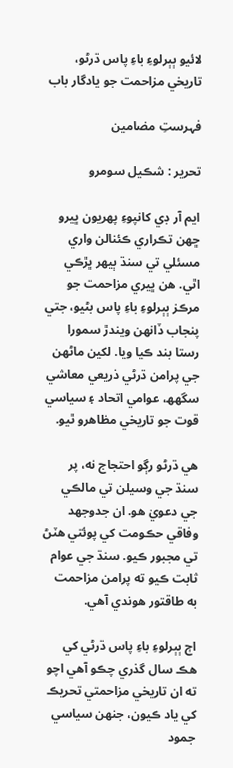لائیو ٻٻرلوءِ باءِ پاس ڌرڻو، تاريخي مزاحمت جو يادگار باب

فہرستِ مضامین

تحرير : شڪيل سومرو

ايم آر ڊي کانپوءِ پهريون ڀيرو ڇهن تڪراري ڪئنالن واري مسئلي تي سنڌ ٻيهر ڀڙڪي اٿي. هن ڀيري مزاحمت جو مرڪز ٻٻرلوءِ باءِ پاس بڻيو، جتي پنجاب ڏانهن ويندڙ سمورا رستا بند ڪيا ويا. لکين ماڻهن جي پرامن ڌرڻي ذريعي معاشي سگھھ، عوامي اتحاد ۽ سياسي قوت جو تاريخي مظاهرو ٿيو.

هي ڌرڻو رڳو احتجاج نه، پر سنڌ جي وسيلن تي مالڪي جي دعويٰ هو. ان جدوجهد وفاقي حڪومت کي پوئتي هٽڻ تي مجبور ڪيو. سنڌ جي عوام ثابت ڪيو ته پرامن مزاحمت به طاقتور هوندي آهي.

اڄ ٻٻرلوءِ باءِ پاس ڌرڻي کي هڪ سال گذري چڪو آهي اچو ته ان تاريخي مزاحمتي تحريڪ کي ياد ڪيون، جنهن سياسي جمود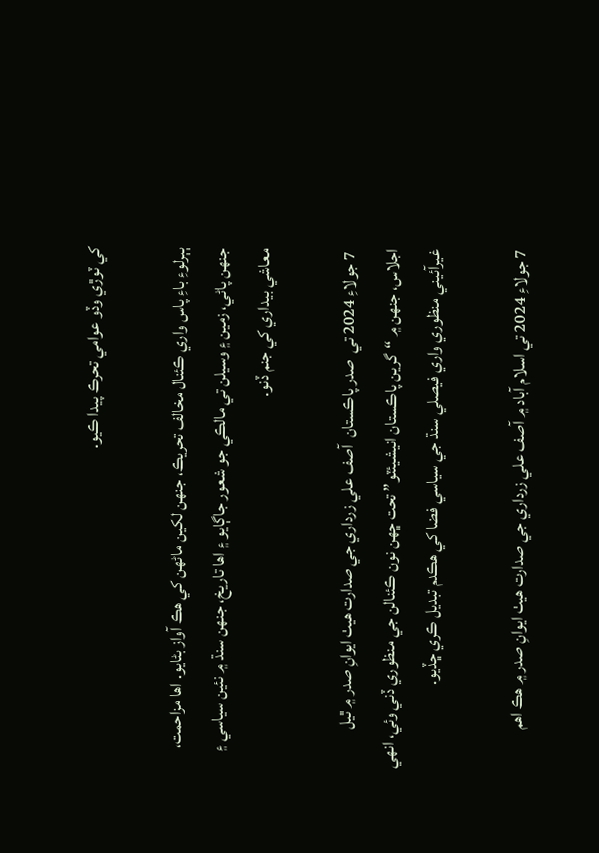کي ٽوڙي وڏو عوامي تحرڪ پيدا ڪيو.

ٻٻرلوءِ باءِ پاس واري ڪئنال مخالف تحريڪ، جنهن لکين ماڻهن کي هڪ آواز بڻايو. اها مزاحمت، جنهن پاڻي، زمين ۽ وسيلن تي مالڪي جو شعور جاڳايو ۽ اها تاريخ، جنهن سنڌ ۾ نئين سياسي ۽ معاشي بيداري کي جنم ڏنو.

 7 جولاءِ 2024 تي  صدر پاڪستان  آصف علي زرداري جي صدارت هيٺ ايوانِ صدر ۾ ٿيل اجلاس، جنهن ۾ “گرين پاڪستان انيشيئٽو” تحت ڇهن نون ڪئنالن جي منظوري ڏني وئي، انهي غيرآئيني منظوري واري فيصلي سنڌ جي سياسي فضا کي هڪدم تبديل ڪري ڇڏيو.

7 جولاءِ 2024 تي اسلام آباد ۾ آصف علي زرداري جي صدارت هيٺ ايوانِ صدر ۾ هڪ اهم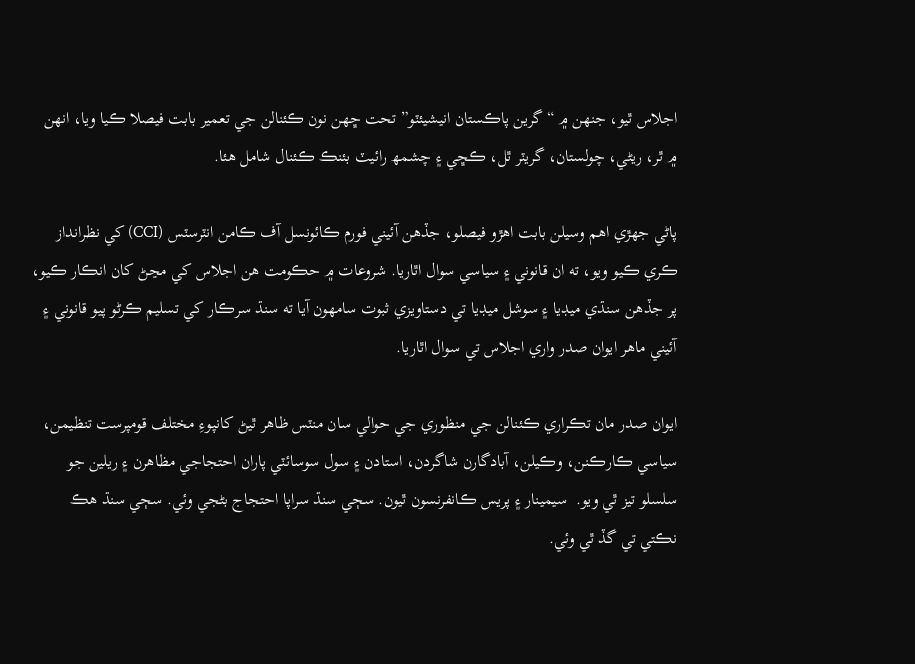اجلاس ٿيو، جنهن ۾ “گرين پاڪستان انيشيئٽو” تحت ڇهن نون ڪئنالن جي تعمير بابت فيصلا ڪيا ويا، انهن ۾ ٿر، ريڻي، چولستان، گريٽر ٿل، ڪڇي ۽ چشمھ رائيٽ بئنڪ ڪئنال شامل هئا.

پاڻي جهڙي اهم وسيلن بابت اهڙو فيصلو، جڏهن آئيني فورم ڪائونسل آف ڪامن انٽرسٽس (CCI) کي نظرانداز ڪري ڪيو ويو، ته ان قانوني ۽ سياسي سوال اٿاريا. شروعات ۾ حڪومت هن اجلاس کي مڃڻ کان انڪار ڪيو، پر جڏھن سنڌي ميڊيا ۽ سوشل ميڊيا تي دستاويزي ثبوت سامهون آيا ته سنڌ سرڪار کي تسليم ڪرڻو پيو قانوني ۽ آئيني ماهر ايوان صدر واري اجلاس تي سوال اٿاريا.

ايوان صدر مان تڪراري ڪئنالن جي منظوري جي حوالي سان منٽس ظاهر ٿيڻ کانپوءِ مختلف قومپرست تنظيمن، سياسي ڪارڪنن، وڪيلن، آبادگارن شاگردن، استادن ۽ سول سوسائٽي پاران احتجاجي مظاهرن ۽ ريلين جو سلسلو تيز ٿي ويو.  سيمينار ۽ پريس ڪانفرنسون ٿيون. سڄي سنڌ سراپا احتجاج بڻجي وئي. سڄي سنڌ ھڪ نڪتي تي گڏ ٿي وئي.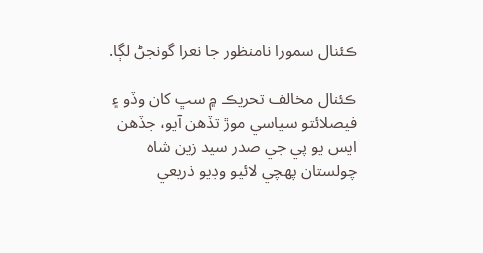ڪئنال سمورا نامنظور جا نعرا گونجڻ لڳا.

ڪئنال مخالف تحريڪ ۾ سڀ کان وڏو ۽ فيصلائتو سياسي موڙ تڏهن آيو، جڏهن ايس يو پي جي صدر سيد زين شاه چولستان پهچي لائيو وڊيو ذريعي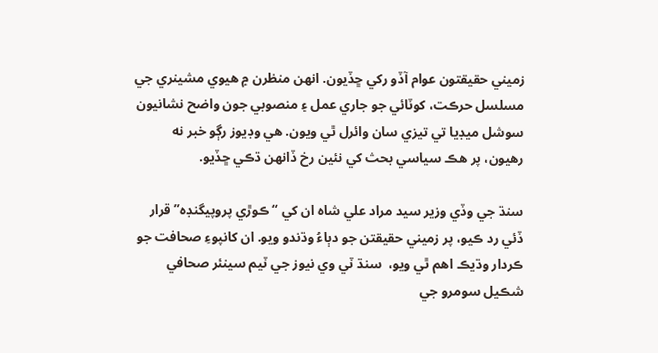زميني حقيقتون عوام آڏو رکي ڇڏيون. انهن منظرن ۾ هيوي مشينري جي مسلسل حرڪت، کوٽائي جو جاري عمل ۽ منصوبي جون واضح نشانيون سوشل ميڊيا تي تيزي سان وائرل ٿي ويون. هي وڊيوز رڳو خبر نه رهيون، پر هڪ سياسي بحث کي نئين رخ ڏانهن ڌڪي ڇڏيو.

سنڌ جي وڏي وزير سيد مراد علي شاه ان کي “ڪوڙي پروپيگنڊه” قرار ڏئي رد ڪيو، پر زميني حقيقتن جو دٻاءُ وڌندو ويو. ان کانپوءِ صحافت جو ڪردار وڌيڪ اهم ٿي ويو،  سنڌ ٽي وي نيوز جي ٽيم سينئر صحافي شڪيل سومرو جي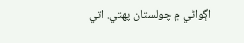اڳواڻي ۾ چولستان پهتي. اتي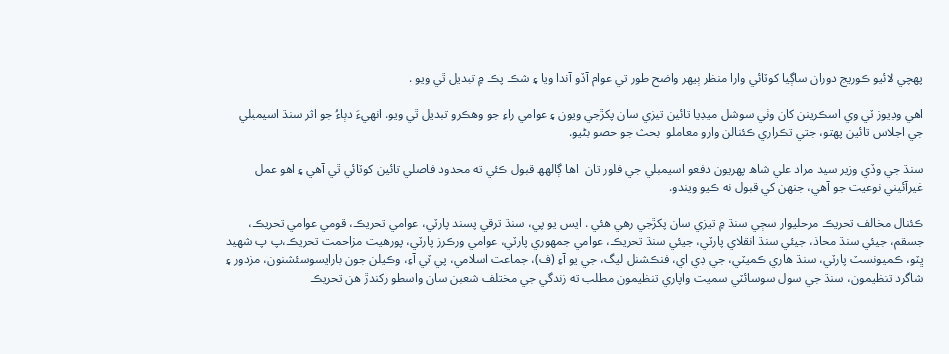پهچي لائيو ڪوريج دوران ساڳيا کوٽائي وارا منظر ٻيهر واضح طور تي عوام آڏو آندا ويا ۽ شڪ پڪ ۾ تبديل ٿي ويو .

اهي وڊيوز ٽي وي اسڪرينن کان وٺي سوشل ميڊيا تائين تيزي سان پکڙجي ويون ۽ عوامي راءِ جو وهڪرو تبديل ٿي ويو. انهيءَ دٻاءُ جو اثر سنڌ اسيمبلي جي اجلاس تائين پهتو، جتي تڪراري ڪئنالن وارو معاملو  بحث جو حصو بڻيو.

سنڌ جي وڏي وزير سيد مراد علي شاھ پهريون دفعو اسيمبلي جي فلور تان  اها ڳالھھ قبول ڪئي ته محدود فاصلي تائين کوٽائي ٿي آهي ۽ اهو عمل غيرآئيني نوعيت جو آھي، جنهن کي قبول نه ڪيو ويندو.

ڪئنال مخالف تحريڪ مرحليوار سڄي سنڌ ۾ تيزي سان پکڙجي رهي هئي . ايس يو پي، سنڌ ترقي پسند پارٽي، عوامي تحريڪ، قومي عوامي تحريڪ،  جسقم، جيئي سنڌ محاذ، جيئي سنڌ انقلاي پارٽي، جيئي سنڌ تحريڪ، عوامي جمهوري پارٽي، عوامي ورڪرز پارٽي، پورهيت مزاحمت تحريڪ،پ پ شهيد ڀٽو، ڪميونسٽ پارٽي، سنڌ هاري ڪميٽي، جي ڊي اي، فنڪشنل ليگ، جي يو آءِ (ف)، جماعت اسلامي، پي ٽي آءِ، وڪيلن جون بارايسوسئشنون، مزدور ۽ شاگرد تنظيمون، سنڌ جي سول سوسائٽي سميت واپاري تنظيمون مطلب ته زندگي جي مختلف شعبن سان واسطو رکندڙ هن تحريڪ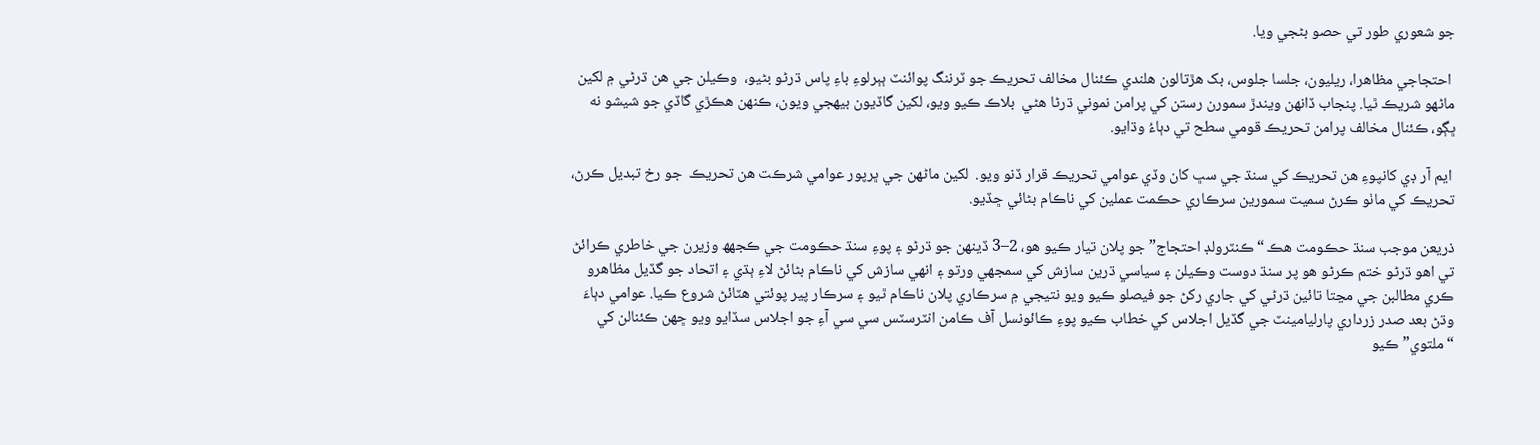جو شعوري طور تي حصو بڻجي ويا.

 احتجاجي مظاهرا، ريليون، جلسا جلوس، بک هڙتالون هلندي ڪئنال مخالف تحريڪ جو ٽرننگ پوائنٽ ٻٻرلوءِ باءِ پاس ڌرڻو بڻيو،  وڪيلن جي هن ڌرڻي ۾ لکين ماڻھو شريڪ ٿيا. پنجاب ڏانهن ويندڙ سمورن رستن کي پرامن نموني ڌرڻا هڻي  بلاڪ ڪيو ويو، لکين گاڏيون بيهجي ويون، ڪنهن هڪڙي گاڏي جو شيشو نه ڀڳو، ڪئنال مخالف پرامن تحريڪ قومي سطح تي دٻاءُ وڌايو.

 ايم آر ڊي کانپوءِ هن تحريڪ کي سنڌ جي سڀ کان وڏي عوامي تحريڪ قرار ڏنو ويو.  لکين ماڻھن جي ڀرپور عوامي شرڪت هن تحريڪ  جو رخ تبديل ڪرڻ، تحريڪ کي ماٺو ڪرڻ سميت سمورين سرڪاري حڪمت عملين کي ناڪام بڻائي ڇڏيو.

ذريعن موجب سنڌ حڪومت هڪ “ڪنٽرولڊ احتجاج” جو پلان تيار ڪيو هو، 2–3 ڏينهن جو ڌرڻو ۽ پوءِ سنڌ حڪومت جي ڪجھھ وزيرن جي خاطري ڪرائڻ تي اهو ڌرڻو ختم ڪرڻو هو پر سنڌ دوست وڪيلن ۽ سياسي ڌرين سازش کي سمجهي ورتو ۽ انهي سازش کي ناڪام بڻائڻ لاءِ ٻڌي ۽ اتحاد جو گڏيل مظاهرو ڪري مطالبن جي مڃتا تائين ڌرڻي کي جاري رکڻ جو فيصلو ڪيو ويو نتيجي ۾ سرڪاري پلان ناڪام ٿيو ۽ سرڪار پير پوئتي هٽائڻ شروع ڪيا. عوامي دٻاءَ وڌڻ بعد صدر زرداري پارليامينٽ جي گڏيل اجلاس کي خطاب ڪيو پوءِ ڪائونسل آف ڪامن انٽرسٽس سي سي آءِ جو اجلاس سڏايو ويو ڇهن ڪئنالن کي “ملتوي” ڪيو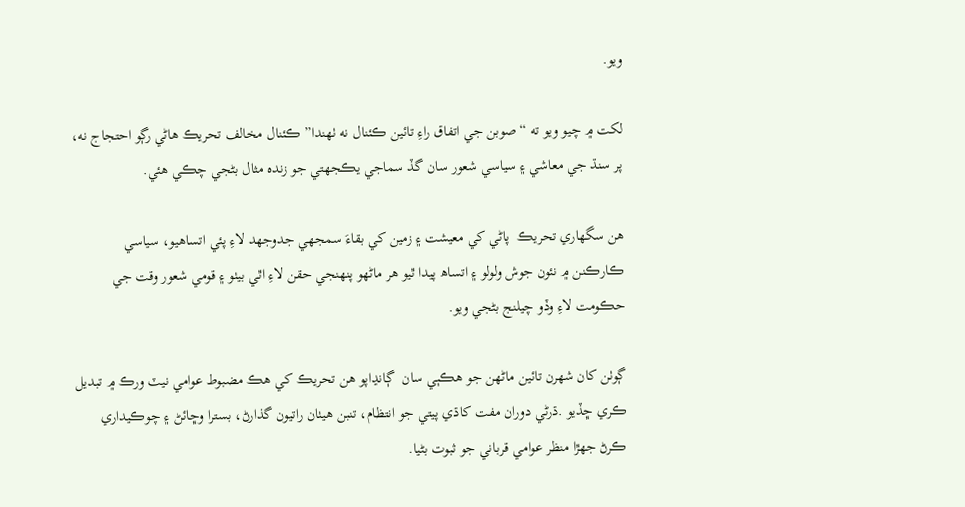ويو.

لکت ۾ چيو ويو ته “صوبن جي اتفاق راءِ تائين ڪئنال نه ٺهندا” ڪئنال مخالف تحريڪ هاڻي رڳو احتجاج نه، پر سنڌ جي معاشي ۽ سياسي شعور سان گڏ سماجي يڪجهتي جو زنده مثال بڻجي چڪي هئي.

هن سگهاري تحريڪ  پاڻي کي معيشت ۽ زمين کي بقاءَ سمجهي جدوجهد لاءِ پئي اتساهيو، سياسي ڪارڪنن ۾ نئون جوش ولولو ۽ اتساھ پيدا ٿيو هر ماڻھو پنهنجي حقن لاءِ اٿي بيٺو ۽ قومي شعور وقت جي حڪومت لاءِ وڏو چيلنج بڻجي ويو.

ڳوٺن کان شهرن تائين ماڻهن جو هڪٻي سان  ڳانڍاپو هن تحريڪ کي هڪ مضبوط عوامي نيٽ ورڪ ۾ تبديل ڪري ڇڏيو .ڌرڻي دوران مفت کاڌي پيتي جو انتظام، تنبن هيٺان راتيون گذارڻ، بسترا وڇائڻ ۽ چوڪيداري ڪرڻ جهڙا منظر عوامي قرباني جو ثبوت بڻيا.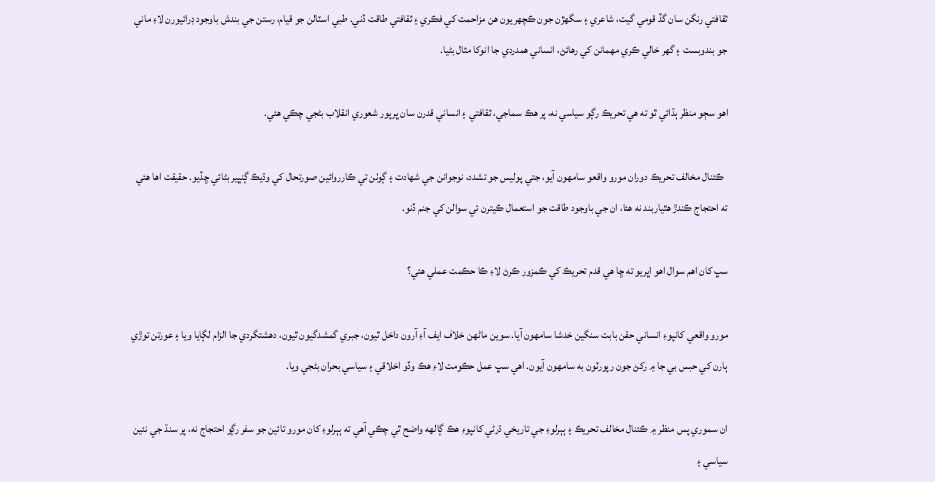ثقافتي رنگن سان گڏ قومي گيت، شاعري ۽ سگهڙن جون ڪچهريون هن مزاحمت کي فڪري ۽ ثقافتي طاقت ڏني. طبي اسٽالن جو قيام، رستن جي بندش باوجود ڊرائيورن لاءِ ماني جو بندوبست ۽ گهر خالي ڪري مهمانن کي رهائڻ، انساني همدردي جا انوکا مثال بڻيا.

اهو سڄو منظر ٻڌائي ٿو ته هي تحريڪ رڳو سياسي نه، پر هڪ سماجي، ثقافتي ۽ انساني قدرن سان ڀرپور شعوري انقلاب بڻجي چڪي هئي.

  ڪئنال مخالف تحريڪ دوران مورو واقعو سامهون آيو، جتي پوليس جو تشدد، نوجوانن جي شهادت ۽ ڳوٺن تي ڪارروائين صورتحال کي وڌيڪ ڳنڀير بڻائي ڇڏيو. حقيقت اها هئي ته احتجاج ڪندڙ هٿياربند نه هئا، ان جي باوجود طاقت جو استعمال ڪيترن ئي سوالن کي جنم ڏنو.

سڀ کان اهم سوال اهو اڀريو ته ڇا هي قدم تحريڪ کي ڪمزور ڪرڻ لاءِ ڪا حڪمت عملي هئي؟

مورو واقعي کانپوءِ انساني حقن بابت سنگين خدشا سامهون آيا. سوين ماڻهن خلاف ايف آءِ آرون داخل ٿيون، جبري گمشدگيون ٿيون، دهشتگردي جا الزام لڳايا ويا ۽ عورتن توڙي ٻارن کي حبس بي جا ۾ رکڻ جون رپورٽون به سامهون آيون. اهي سڀ عمل حڪومت لاءِ هڪ وڏو اخلاقي ۽ سياسي بحران بڻجي ويا.

ان سموري پس منظر ۾ ڪئنال مخالف تحريڪ ۽ ٻٻرلوءِ جي تاريخي ڌرڻي کانپوءِ هڪ ڳالهه واضح ٿي چڪي آهي ته ٻٻرلوءِ کان مورو تائين جو سفر رڳو احتجاج نه، پر سنڌ جي نئين سياسي ۽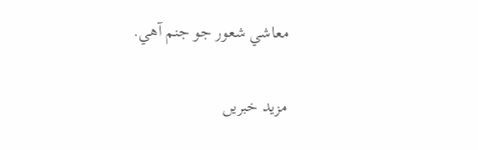معاشي شعور جو جنم آهي.

مزید خبریں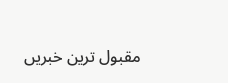مقبول ترین خبریں